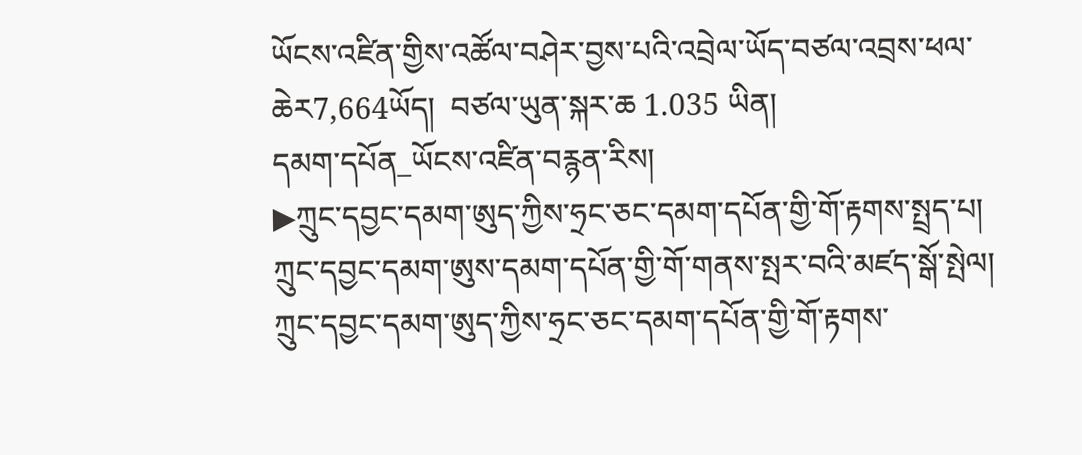ཡོངས་འཛིན་གྱིས་འཚོལ་བཤེར་བྱས་པའི་འབྲེལ་ཡོད་བཙལ་འབྲས་ཕལ་ཆེར7,664ཡོད།  བཙལ་ཡུན་སྐར་ཆ 1.035 ཡིན།
དམག་དཔོན_ཡོངས་འཛིན་བརྙན་རིས།
▶ཀྲུང་དབྱང་དམག་ཨུད་ཀྱིས་ཧྲང་ཅང་དམག་དཔོན་གྱི་གོ་རྟགས་སྤྲད་པ།
ཀྲུང་དབྱང་དམག་ཨུས་དམག་དཔོན་གྱི་གོ་གནས་སྤར་བའི་མཛད་སྒོ་སྤེལ།
ཀྲུང་དབྱང་དམག་ཨུད་ཀྱིས་ཧྲང་ཅང་དམག་དཔོན་གྱི་གོ་རྟགས་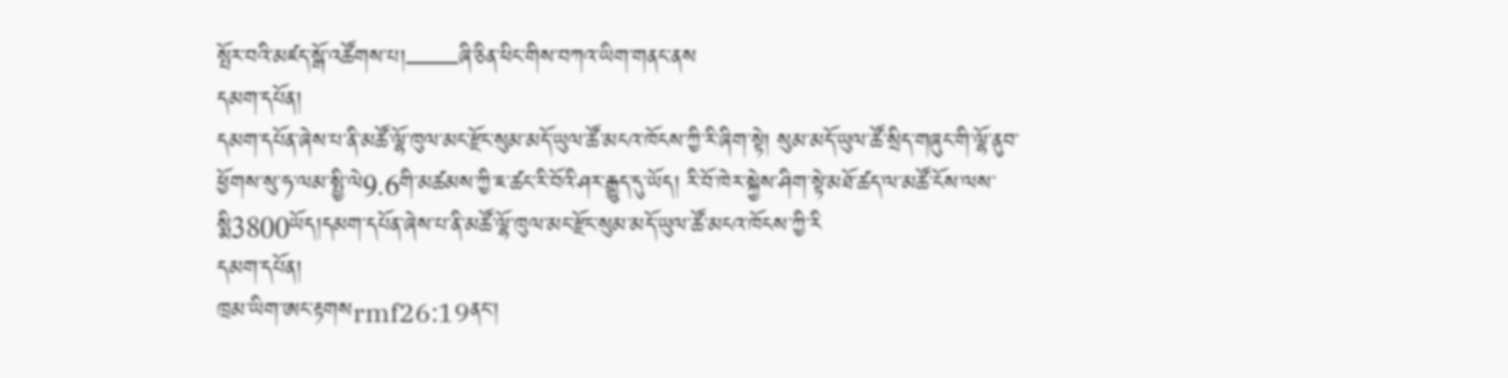སྤོར་བའི་མཛད་སྒོ་འཚོགས་པ།——ཞི་ཅིན་ཕིང་གིས་བཀའ་ཡིག་གནང་ནས
དམག་དཔོན།
དམག་དཔོན་ཞེས་པ་ནི་མཚོ་ལྷོ་ཁུལ་མང་རྫོང་སུམ་མདོ་ཡུལ་ཚོ་མངའ་ཁོངས་ཀྱི་རི་ཞིག་སྟེ། སུམ་མདོ་ཡུལ་ཚོ་སྲིད་གཞུང་གི་ལྷོ་ནུབ་ཕྱོགས་སུ་ཧ་ལམ་སྤྱི་ལེ9.6གི་མཚམས་ཀྱི་ཇ་ཚང་རི་བོའི་ཤར་རྒྱུད་དུ་ཡོད། རི་བོ་ཁེར་སྐྱེས་ཤིག་སྟེ་མཐོ་ཚད་ལ་མཚོ་ངོས་ལས་སྨི3800ཡོད།དམག་དཔོན་ཞེས་པ་ནི་མཚོ་ལྷོ་ཁུལ་མང་རྫོང་སུམ་མདོ་ཡུལ་ཚོ་མངའ་ཁོངས་ཀྱི་རི
དམག་དཔོན།
ཁྲམ་ཡིག་ཨང་རྟགསrmf26:19ནང་།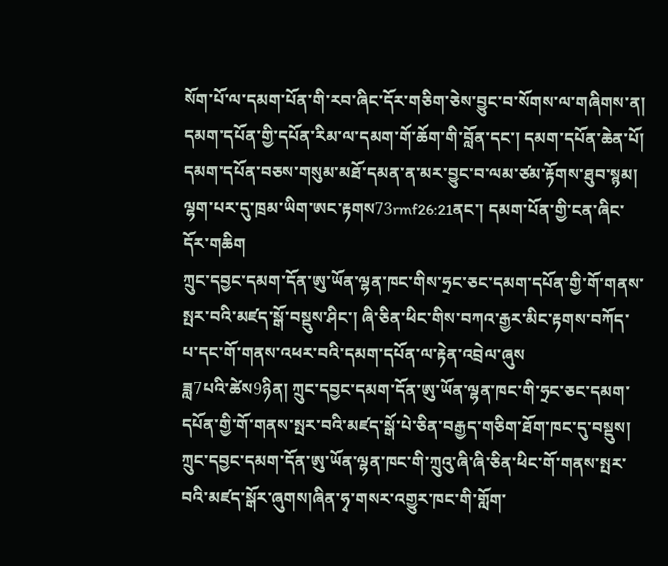སོག་པོ་ལ་དམག་པོན་གི་རབ་ཞིང་དོར་གཅིག་ཅེས་བྱུང་བ་སོགས་ལ་གཞིགས་ན། དམག་དཔོན་གྱི་དཔོན་རིམ་ལ་དམག་གོ་ཆོག་གི་བློན་དང་། དམག་དཔོན་ཆེན་པོ། དམག་དཔོན་བཅས་གསུམ་མཐོ་དམན་ན་མར་བྱུང་བ་ལམ་ཙམ་རྟོགས་ཐུབ་སྙམ། ལྷག་པར་དུ་ཁྲམ་ཡིག་ཨང་རྟགས73rmf26:21ནང་། དམག་པོན་གྱི་ངན་ཞིང་དོར་གཆིག
ཀྲུང་དབྱང་དམག་དོན་ཨུ་ཡོན་ལྷན་ཁང་གིས་ཧྲང་ཅང་དམག་དཔོན་གྱི་གོ་གནས་སྤར་བའི་མཛད་སྒོ་བསྡུས་ཤིང་། ཞི་ཅིན་ཕིང་གིས་བཀའ་རྒྱར་མིང་རྟགས་བཀོད་པ་དང་གོ་གནས་འཕར་བའི་དམག་དཔོན་ལ་རྟེན་འབྲེལ་ཞུས
ཟླ7པའི་ཚེས9ཉིན། ཀྲུང་དབྱང་དམག་དོན་ཨུ་ཡོན་ལྷན་ཁང་གི་ཧྲང་ཅང་དམག་དཔོན་གྱི་གོ་གནས་སྤར་བའི་མཛད་སྒོ་པེ་ཅིན་བརྒྱད་གཅིག་ཐོག་ཁང་དུ་བསྡུས། ཀྲུང་དབྱང་དམག་དོན་ཨུ་ཡོན་ལྷན་ཁང་གི་ཀྲུའུ་ཞི་ཞི་ཅིན་ཕིང་གོ་གནས་སྤར་བའི་མཛད་སྒོར་ཞུགས།ཞིན་ཧྭ་གསར་འགྱུར་ཁང་གི་གློག་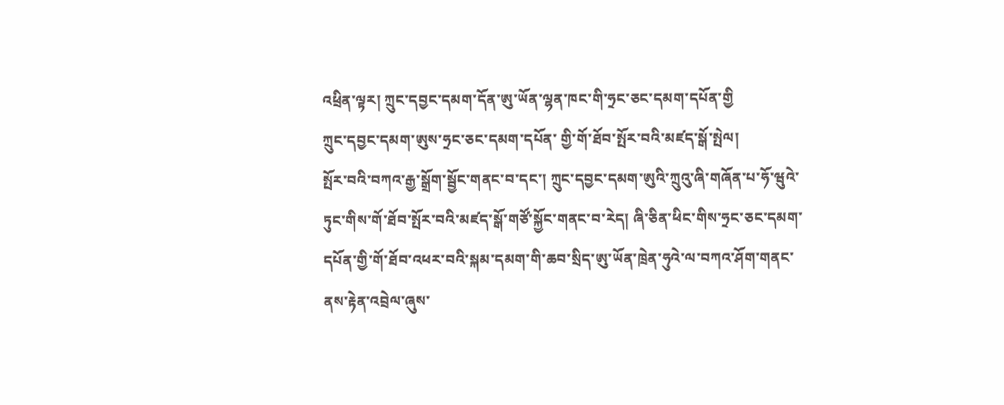འཕྲིན་ལྟར། ཀྲུང་དབྱང་དམག་དོན་ཨུ་ཡོན་ལྷན་ཁང་གི་ཧྲང་ཅང་དམག་དཔོན་གྱི
ཀྲུང་དབྱང་དམག་ཨུས་ཧྲང་ཅང་དམག་དཔོན་ གྱི་གོ་ཐོབ་སྤོར་བའི་མཛད་སྒོ་སྤེལ།
སྤོར་བའི་བཀའ་རྒྱ་སྒྲོག་སྦྱོང་གནང་བ་དང་། ཀྲུང་དབྱང་དམག་ཨུའི་ཀྲུའུ་ཞི་གཞོན་པ་ཧོ་ཝུའེ་ཏུང་གིས་གོ་ཐོབ་སྤོར་བའི་མཛད་སྒོ་གཙོ་སྐྱོང་གནང་བ་རེད། ཞི་ཅིན་ཕིང་གིས་ཧྲང་ཅང་དམག་དཔོན་གྱི་གོ་ཐོབ་འཕར་བའི་སྐམ་དམག་གི་ཆབ་སྲིད་ཨུ་ཡོན་ཁྲེན་ཧུའེ་ལ་བཀའ་ཤོག་གནང་ནས་རྟེན་འབྲེལ་ཞུས་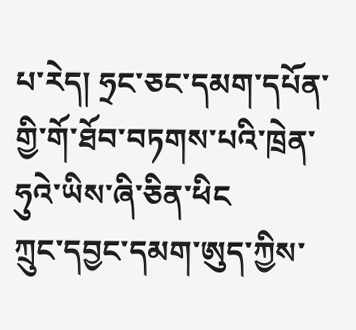པ་རེད། ཧྲང་ཅང་དམག་དཔོན་གྱི་གོ་ཐོབ་བཏགས་པའི་ཁྲེན་ཧུའེ་ཡིས་ཞི་ཅིན་ཕིང
ཀྲུང་དབྱང་དམག་ཨུད་ཀྱིས་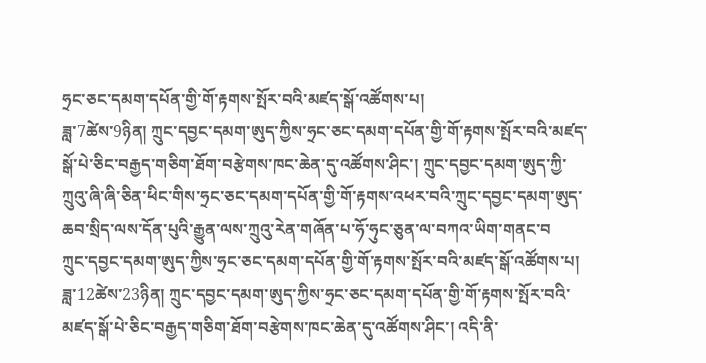ཧྲང་ཅང་དམག་དཔོན་གྱི་གོ་རྟགས་སྤོར་བའི་མཛད་སྒོ་འཚོགས་པ།
ཟླ་7ཚེས་9ཉིན། ཀྲུང་དབྱང་དམག་ཨུད་ཀྱིས་ཧྲང་ཅང་དམག་དཔོན་གྱི་གོ་རྟགས་སྤོར་བའི་མཛད་སྒོ་པེ་ཅིང་བརྒྱད་གཅིག་ཐོག་བརྩེགས་ཁང་ཆེན་དུ་འཚོགས་ཤིང་། ཀྲུང་དབྱང་དམག་ཨུད་ཀྱི་ཀྲུའུ་ཞི་ཞི་ཅིན་ཕིང་གིས་ཧྲང་ཅང་དམག་དཔོན་གྱི་གོ་རྟགས་འཕར་བའི་ཀྲུང་དབྱང་དམག་ཨུད་ཆབ་སྲིད་ལས་དོན་པུའི་རྒྱུན་ལས་ཀྲུའུ་རེན་གཞོན་པ་ཧོ་ཧུང་ཅུན་ལ་བཀའ་ཡིག་གནང་བ
ཀྲུང་དབྱང་དམག་ཨུད་ཀྱིས་ཧྲང་ཅང་དམག་དཔོན་གྱི་གོ་རྟགས་སྤོར་བའི་མཛད་སྒོ་འཚོགས་པ།
ཟླ་12ཚེས་23ཉིན། ཀྲུང་དབྱང་དམག་ཨུད་ཀྱིས་ཧྲང་ཅང་དམག་དཔོན་གྱི་གོ་རྟགས་སྤོར་བའི་མཛད་སྒོ་པེ་ཅིང་བརྒྱད་གཅིག་ཐོག་བརྩེགས་ཁང་ཆེན་དུ་འཚོགས་ཤིང་། འདི་ནི་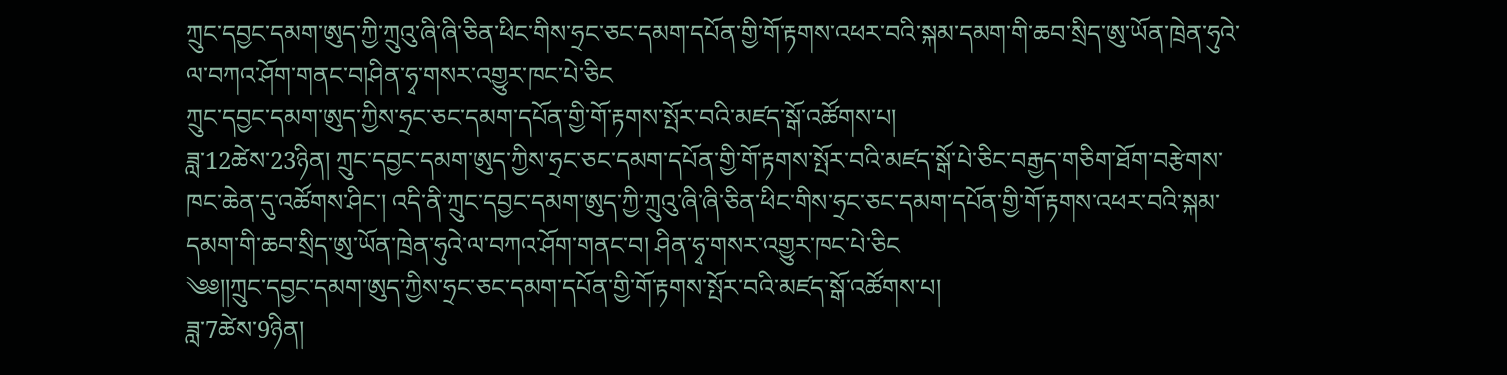ཀྲུང་དབྱང་དམག་ཨུད་ཀྱི་ཀྲུའུ་ཞི་ཞི་ཅིན་ཕིང་གིས་ཧྲང་ཅང་དམག་དཔོན་གྱི་གོ་རྟགས་འཕར་བའི་སྐམ་དམག་གི་ཆབ་སྲིད་ཨུ་ཡོན་ཁྲེན་ཧུའེ་ལ་བཀའ་ཤོག་གནང་བ།ཤིན་ཧྭ་གསར་འགྱུར་ཁང་པེ་ཅིང
ཀྲུང་དབྱང་དམག་ཨུད་ཀྱིས་ཧྲང་ཅང་དམག་དཔོན་གྱི་གོ་རྟགས་སྤོར་བའི་མཛད་སྒོ་འཚོགས་པ།
ཟླ་12ཚེས་23ཉིན། ཀྲུང་དབྱང་དམག་ཨུད་ཀྱིས་ཧྲང་ཅང་དམག་དཔོན་གྱི་གོ་རྟགས་སྤོར་བའི་མཛད་སྒོ་པེ་ཅིང་བརྒྱད་གཅིག་ཐོག་བརྩེགས་ཁང་ཆེན་དུ་འཚོགས་ཤིང་། འདི་ནི་ཀྲུང་དབྱང་དམག་ཨུད་ཀྱི་ཀྲུའུ་ཞི་ཞི་ཅིན་ཕིང་གིས་ཧྲང་ཅང་དམག་དཔོན་གྱི་གོ་རྟགས་འཕར་བའི་སྐམ་དམག་གི་ཆབ་སྲིད་ཨུ་ཡོན་ཁྲེན་ཧུའེ་ལ་བཀའ་ཤོག་གནང་བ། ཤིན་ཧྭ་གསར་འགྱུར་ཁང་པེ་ཅིང
༄༅།།ཀྲུང་དབྱང་དམག་ཨུད་ཀྱིས་ཧྲང་ཅང་དམག་དཔོན་གྱི་གོ་རྟགས་སྤོར་བའི་མཛད་སྒོ་འཚོགས་པ།
ཟླ་7ཚེས་9ཉིན།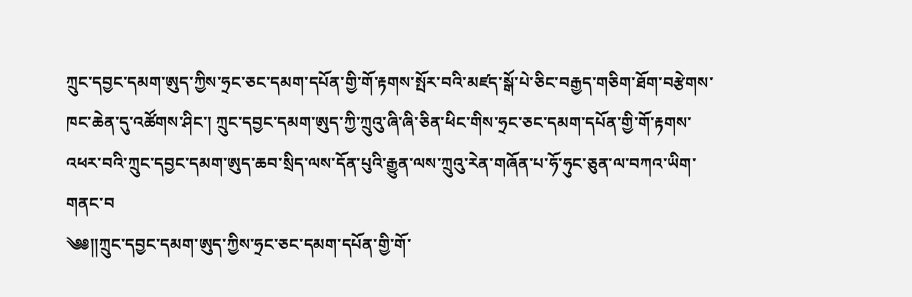ཀྲུང་དབྱང་དམག་ཨུད་ཀྱིས་ཧྲང་ཅང་དམག་དཔོན་གྱི་གོ་རྟགས་སྤོར་བའི་མཛད་སྒོ་པེ་ཅིང་བརྒྱད་གཅིག་ཐོག་བརྩེགས་ཁང་ཆེན་དུ་འཚོགས་ཤིང་། ཀྲུང་དབྱང་དམག་ཨུད་ཀྱི་ཀྲུའུ་ཞི་ཞི་ཅིན་ཕིང་གིས་ཧྲང་ཅང་དམག་དཔོན་གྱི་གོ་རྟགས་འཕར་བའི་ཀྲུང་དབྱང་དམག་ཨུད་ཆབ་སྲིད་ལས་དོན་པུའི་རྒྱུན་ལས་ཀྲུའུ་རེན་གཞོན་པ་ཧོ་ཧུང་ཅུན་ལ་བཀའ་ཡིག་གནང་བ
༄༅།།ཀྲུང་དབྱང་དམག་ཨུད་ཀྱིས་ཧྲང་ཅང་དམག་དཔོན་གྱི་གོ་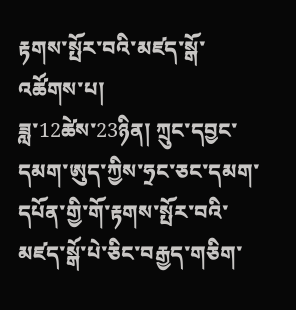རྟགས་སྤོར་བའི་མཛད་སྒོ་འཚོགས་པ།
ཟླ་12ཚེས་23ཉིན། ཀྲུང་དབྱང་དམག་ཨུད་ཀྱིས་ཧྲང་ཅང་དམག་དཔོན་གྱི་གོ་རྟགས་སྤོར་བའི་མཛད་སྒོ་པེ་ཅིང་བརྒྱད་གཅིག་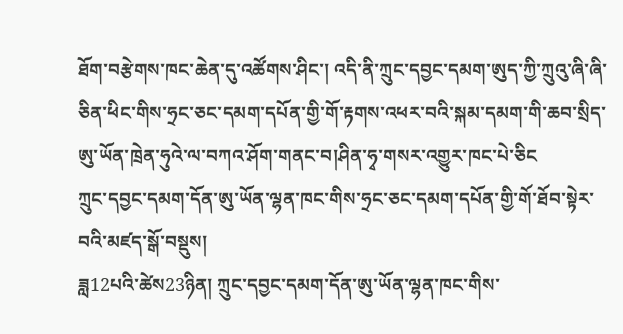ཐོག་བརྩེགས་ཁང་ཆེན་དུ་འཚོགས་ཤིང་། འདི་ནི་ཀྲུང་དབྱང་དམག་ཨུད་ཀྱི་ཀྲུའུ་ཞི་ཞི་ཅིན་ཕིང་གིས་ཧྲང་ཅང་དམག་དཔོན་གྱི་གོ་རྟགས་འཕར་བའི་སྐམ་དམག་གི་ཆབ་སྲིད་ཨུ་ཡོན་ཁྲེན་ཧུའེ་ལ་བཀའ་ཤོག་གནང་བ།ཤིན་ཧྭ་གསར་འགྱུར་ཁང་པེ་ཅིང
ཀྲུང་དབྱང་དམག་དོན་ཨུ་ཡོན་ལྷན་ཁང་གིས་ཧྲང་ཅང་དམག་དཔོན་གྱི་གོ་ཐོབ་སྟེར་བའི་མཛད་སྒོ་བསྡུས།
ཟླ12པའི་ཚེས23ཉིན། ཀྲུང་དབྱང་དམག་དོན་ཨུ་ཡོན་ལྷན་ཁང་གིས་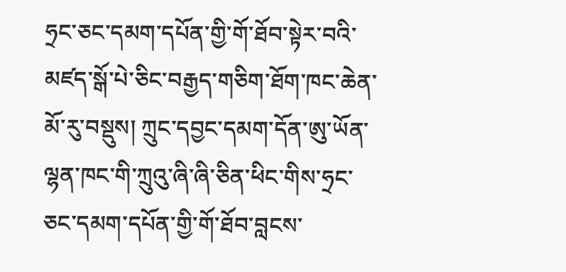ཧྲང་ཅང་དམག་དཔོན་གྱི་གོ་ཐོབ་སྟེར་བའི་མཛད་སྒོ་པེ་ཅིང་བརྒྱད་གཅིག་ཐོག་ཁང་ཆེན་མོ་རུ་བསྡུས། ཀྲུང་དབྱང་དམག་དོན་ཨུ་ཡོན་ལྷན་ཁང་གི་ཀྲུའུ་ཞི་ཞི་ཅིན་ཕིང་གིས་ཧྲང་ཅང་དམག་དཔོན་གྱི་གོ་ཐོབ་བླངས་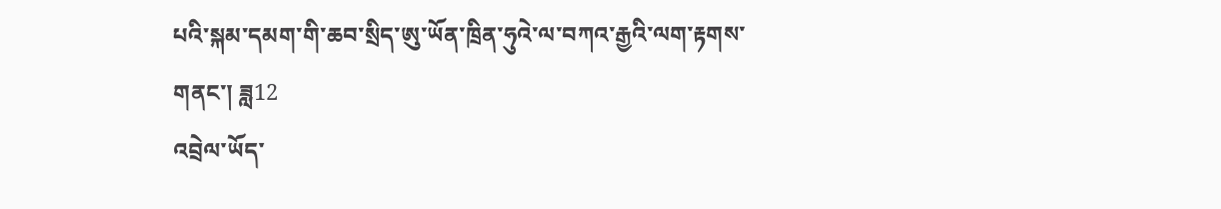པའི་སྐམ་དམག་གི་ཆབ་སྲིད་ཨུ་ཡོན་ཁྲིན་ཧུའེ་ལ་བཀའ་རྒྱའི་ལག་རྟགས་གནང་། ཟླ12
འབྲེལ་ཡོད་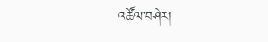འཚོལ་བཤེར།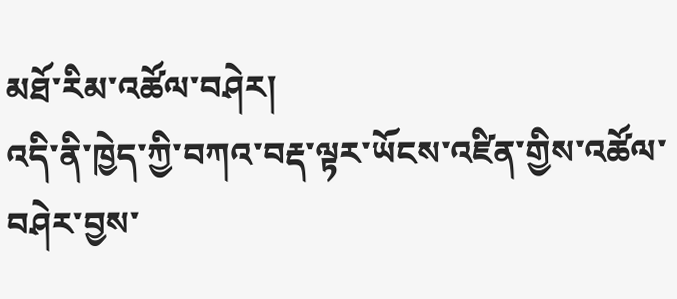མཐོ་རིམ་འཚོལ་བཤེར།
འདི་ནི་ཁྱེད་ཀྱི་བཀའ་བརྡ་ལྟར་ཡོངས་འཛིན་གྱིས་འཚོལ་བཤེར་བྱས་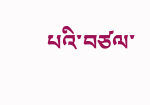པའི་བཙལ་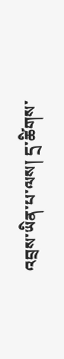འབྲས་ཡིན་པ་ལས། དྲ་ཚིགས་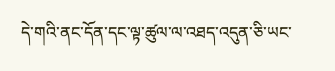དེ་གའི་ནང་དོན་དང་ལྟ་ཚུལ་ལ་འཐད་འདུན་ཅི་ཡང་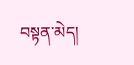བསྟན་མེད།